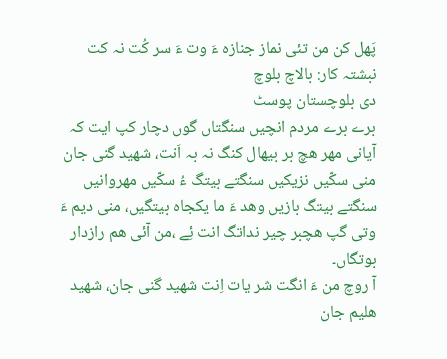پَھل کن من تئی نماز جنازه ءَ وت ءَ سر کُت نہ کت
نبشتہ کار: بالاچ بلوچ
دی بلوچستان پوسٹ
برے برے مردم انچیں سنگتاں گوں دچار کپ ایت کہ آیانی مھر هچ بر بیهال کنگ نہ بہ اَنت، شهید گنی جان منی سکّیں نزیکیں سنگتے بیتگ ءُ سکّیں مھروانیں سنگتے بیتگ بازیں وهد ءَ ما یکجاه بیتگیں، منی دیم ءَ وتی گپ ھچبر چیر نداتگ انت ئِے ،من آئی هم رازدار بوتگاں۔
آ روچ من ءَ انگت شر یات اِنت شھید گنی جان، شھید هلیم جان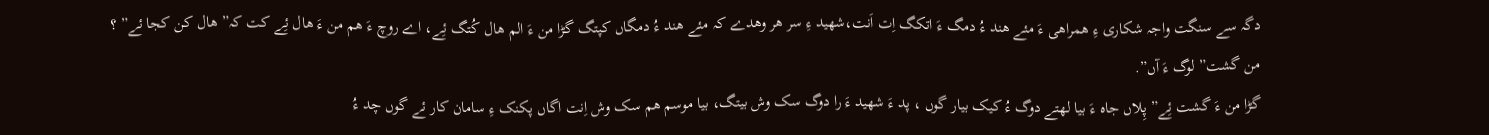دگہ سے سنگت واجہ شکاری ءِ همراهی ءَ مئے هند ءُ دمگ ءَ اتکگ اِت اَنت،شهید ءِ سر ھر وهدے کہ مئے هند ءُ دمگاں کپتگ گڑا من ءَ الم هال کُتگ ئِے، اے روچ ءَ ھم من ءَ هال ئِے کت کہ” هال کن کجا ئے” ؟
من گشت” لوگ ءَ آں”.
گڑا من ءَ گشت ئِے” پِلاں جاه ءَ بیا لهتے دوگ ءُ کیک بیار گوں ، پد ءَ شھید ءَ را دوگ سک وش بیتگ، بیا موسم هم سک وش اِنت اگاں پکنک ءِ سامان کار ئے گوں چد ءُ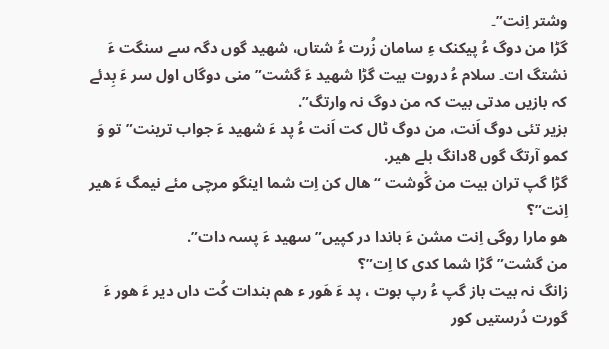وشتر اِنت”۔
گڑا من دوگ ءُ پیکنک ءِ سامان زُرت ءُ شتاں، شھید گوں دگہ سے سنگت ءَ نشتگ ات۔ سلام ءُ دروت بیت گڑا شھید ءَ گشت” منی دوگاں اول سر ءَ بِدئے کہ بازیں مدتی بیت کہ من دوگ نہ وارتگ”.
بزیر تئی دوگ اَنت، من دوگ ٹال کت اَنت ءُ پد ءَ شھید ءَ جواب ترینت” تو وَ کمو آرتگ گوں 8دانگ بلے ھیر.
گڑا گپ تران بیت من گْوشت “هال کن اِت شما اینگو مرچی مئے نیمگ ءَ ھیر اِنت”؟
ھو مارا روگی اِنت مشن ءَ باندا در کپیں” سھید ءَ پسہ دات”.
من گشت” گڑا شما کدی کا اِت”؟
زانگ نہ بیت باز گپ ءُ رپ بوت ، پد ءَ ھَور ء هم بندات کُت داں دیر ءَ هور ءَ گورت دُرستیں کور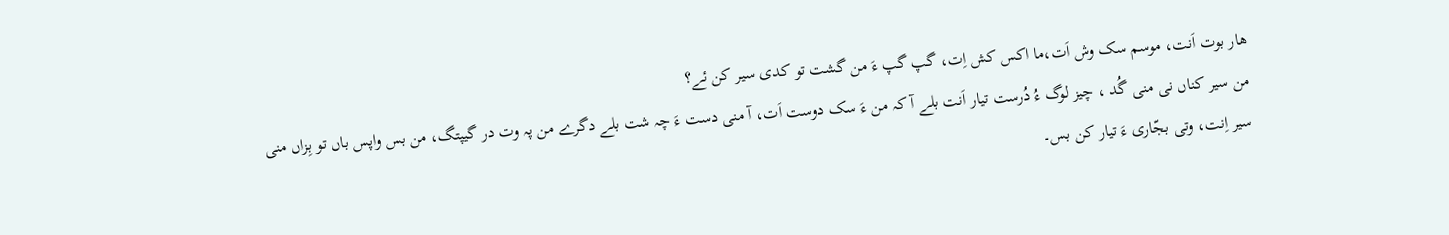هار بوت اَنت، موسم سک وش اَت،ما اکس کش اِت، گپ گپ ءَ من گشت تو کدی سیر کن ئے؟
من سیر کناں نی منی گُد ، چیز لوگ ءُ دُرست تیار اَنت بلے آ کہ من ءَ سک دوست اَت، آ منی دست ءَ چہ شت بلے دگرے من پہ وت در گیپتگ، من بس واپس باں تو بِزاں منی سیر اِنت، وتی بجّاری ءَ تیار کن بس۔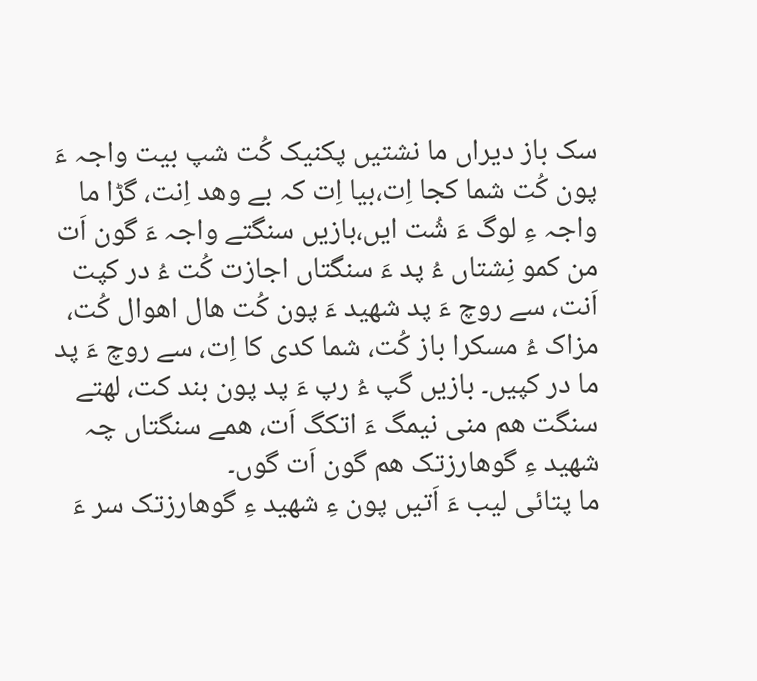سک باز دیراں ما نشتیں پکنیک کُت شپ بیت واجہ ءَ پون کُت شما کجا اِت،بیا اِت کہ بے وهد اِنت، گڑا ما واجہ ءِ لوگ ءَ شُت ایں،بازیں سنگتے واجہ ءَ گون اَت من کمو نِشتاں ءُ پد ءَ سنگتاں اجازت کُت ءُ در کپت اَنت، سے روچ ءَ پد شهید ءَ پون کُت هال اهوال کُت، مزاک ءُ مسکرا باز کُت، شما کدی کا اِت، سے روچ ءَ پد ما در کپیں۔ بازیں گپ ءُ رپ ءَ پد پون بند کت، لھتے سنگت هم منی نیمگ ءَ اتکگ اَت، ھمے سنگتاں چہ شهید ءِ گوهارزتک هم گون اَت گوں۔
ما پتائی لیب ءَ اَتیں پون ءِ شهید ءِ گوهارزتک سر ءَ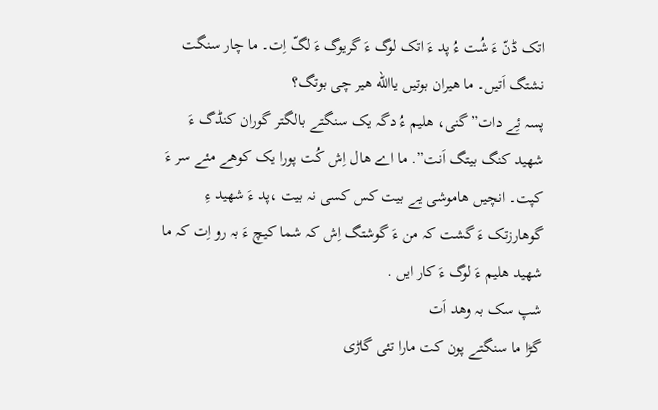اتک ڈنّ ءَ شُت ءُ پد ءَ اتک لوگ ءَ گریوگ ءَ لگّ اِت۔ ما چار سنگت نشتگ اَتیں۔ ما هیران بوتیں یاالله ھیر چی بوتگ؟
پسہ ئِے دات”گنی، هلیم ءُ دگہ یک سنگتے بالگتر گوران کنڈگ ءَ شهید کنگ بیتگ اَنت”. ما اے هال اِش کُت پورا یک کوھے مئے سر ءَ کپت۔ انچیں هاموشی یے بیت کس کسی نہ بیت ،پد ءَ شهید ءِ گوهارزتک ءَ گشت کہ من ءَ گوشتگ اِش کہ شما کیچ ءَ بہ رو اِت کہ ما شهید هلیم ءَ لوگ ءَ کار ایں .
شپ سک بہ وهد اَت
گڑا ما سنگتے پون کت مارا تئی گاڑی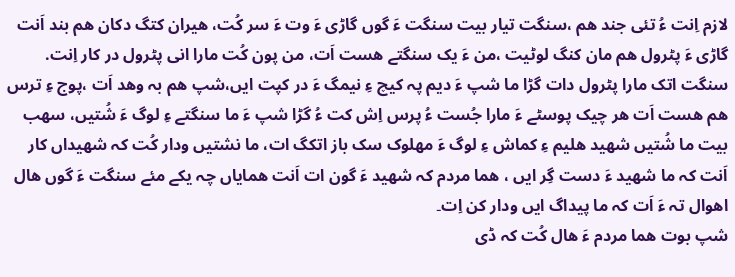لازم اِنت ءُ تئی جند هم ،سنگت تیار بیت سنگت ءَ گوں گاڑی ءَ وت ءَ سر کُت، هیران کتگ دکان هم بند اَنت گاڑی ءَ پٹرول هم مان کنگ لوٹیت ،من ءَ یک سنگتے ھست اَت، من پون کُت مارا انی پٹرول در کار اِنت.
سنگت اتک مارا پٹرول دات گڑا ما شپ ءَ دیم پہ کیچ ءِ نیمگ ءَ در کپت ایں،شپ هم بہ وهد اَت ،پوج ءِ ترس هم ھست اَت ھر چیک پوسٹے ءَ مارا جُست ءُ پرس اِش کت ءُ گڑا شپ ءَ ما سنگتے ءِ لوگ ءَ شُتیں، سھب بیت ما شُتیں شهید هلیم ءِ کماش ءِ لوگ ءَ مهلوک سک باز اتکگ ات، ما نشتیں ودار کُت کہ شهیداں کار اَنت کہ ما شهید ءَ دست گِر ایں ، هما مردم کہ شهید ءَ گون ات اَنت ھمایاں چہ یکے مئے سنگت ءَ گوں هال اهوال تہ ءَ اَت کہ ما پیداگ ایں ودار کن اِت۔
شپ بوت هما مردم ءَ هال کُت کہ ڈی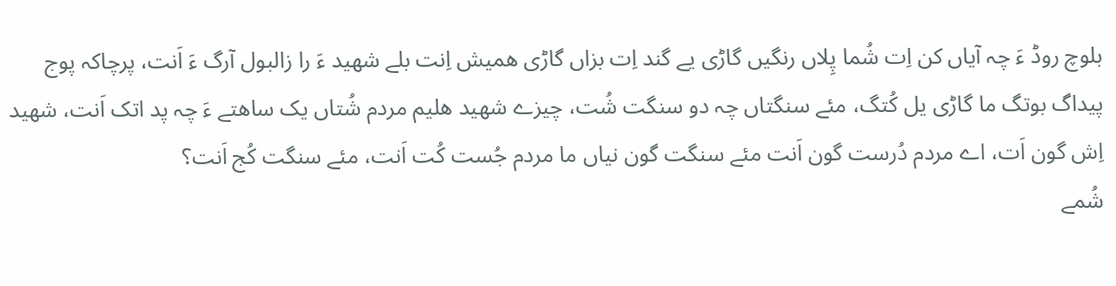بلوچ روڈ ءَ چہ آیاں کن اِت شُما پِلاں رنگیں گاڑی یے گند اِت بزاں گاڑی ھمیش اِنت بلے شهید ءَ را زالبول آرگ ءَ اَنت، پرچاکہ پوج پیداگ بوتگ ما گاڑی یل کُتگ، مئے سنگتاں چہ دو سنگت شُت، چیزے شهید هلیم مردم شُتاں یک ساھتے ءَ چہ پد اتک اَنت، شهید اِش گون اَت، اے مردم دُرست گون اَنت مئے سنگت گون نیاں ما مردم جُست کُت اَنت، مئے سنگت کُج اَنت؟
شُمے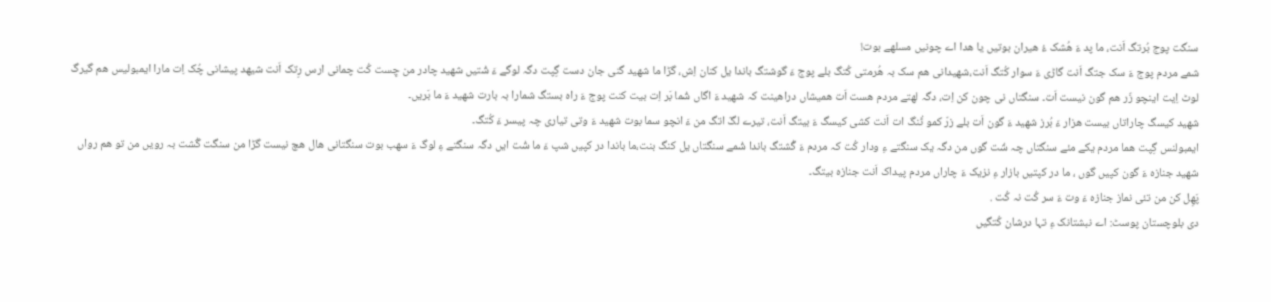سنگت پوج بُرتگ اَنت، ما پد ءَ هُشک ءُ هیران بوتیں یا ھدا اے چونیں مسلھے بوت!
شمے مردم پوج ءَ سک جتگ اَنت گاڑی ءَ سوار کُتگ اَنت،شهیدانی هم سک بہ ھُرمتی کُتگ بلے پوج ءَ گوشتگ باندا یل کنان اِش، گڑا ما شهید گنی جان دست گِپت دگہ لوگے ءَ شُتیں شهید چادر من چِست کُت چمانی ارس رِتک اَنت شیهد پیشانی چُک اِت مارا ایمبولیس هم گیرگ لوٹ اِیت اینچو زّر هم گون نیست اَت۔ سنگتاں نی چون کن اِت، دگہ لھتے مردم ھست اَت همیشاں دراھینت کہ شهید ءَ اگاں شُما بَر اِت بیت کنت پوج ءَ راه بستگ شمارا بہ بارت شهید ءَ ما بَریں۔
شهید کیسگ چاراتاں بیست هزار ءَ بُرز شهید ءَ گون اَت بلے زرّ کمو ٹُنگ ات اَنت کشی کیسگ ءَ بیتگ اَنت، تیرے لگّ اتگ من ءَ انچو سما بوت شهید ءَ وتی تیاری چہ پیسر ءَ کُتگ۔
ایمبولنس گِپت هما مردم یکے مئے سنگتاں چہ شُت گوں من دگہ یک سنگتے ءِ ودار کُت کہ مردم ءَ گُشتگ باندا شُمے سنگتاں یل کنگ بنت،ما باندا در کپیں شپ ءَ ما شُت ایں دگہ سنگتے ءِ لوگ ءَ سھب بوت سنگتانی هال هچ نیست گڑا من سنگت گُشت بہ رویں من تو هم رواں شهید جنازہ ءَ گون کپیں گوں ، ما در کپتیں بازار ءِ نزیک ءَ چاراں مردم پیداک اَنت جنازه بیتگ۔
پَھِل کن من تئی نماز جنازه ءَ وت ءَ سر کُت نہ کُت .
دی بلوچستان پوسٹ: اے نبشتانک ءِ تہا درشان کُتگیں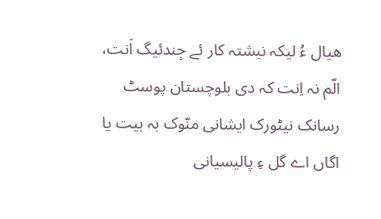ھیال ءُ لیکہ نبشتہ کار ئے جِندئیگ اَنت، الّم نہ اِنت کہ دی بلوچستان پوسٹ رسانک نیٹورک ایشانی منّوک بہ بیت یا اگاں اے گل ءِ پالیسیانی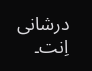درشانی اِنت۔